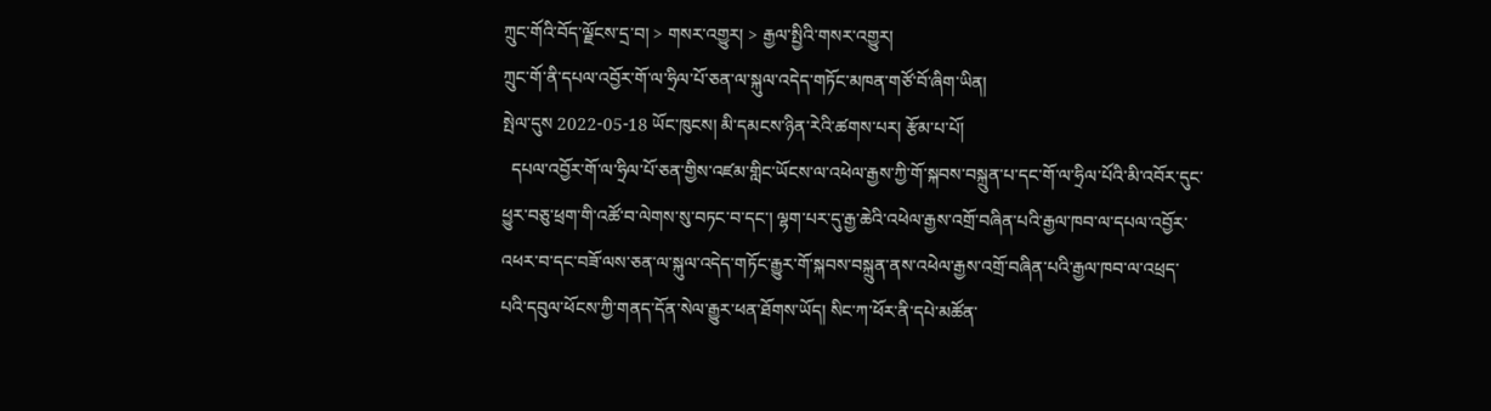ཀྲུང་གོའི་བོད་ལྗོངས་དྲ་བ། > གསར་འགྱུར། > རྒྱལ་སྤྱིའི་གསར་འགྱུར།
ཀྲུང་གོ་ནི་དཔལ་འབྱོར་གོ་ལ་ཧྲིལ་པོ་ཅན་ལ་སྐུལ་འདེད་གཏོང་མཁན་གཙོ་བོ་ཞིག་ཡིན།
སྤེལ་དུས 2022-05-18 ཡོང་ཁུངས། མི་དམངས་ཉིན་རེའི་ཚགས་པར། རྩོམ་པ་པོ།
  དཔལ་འབྱོར་གོ་ལ་ཧྲིལ་པོ་ཅན་གྱིས་འཛམ་གླིང་ཡོངས་ལ་འཕེལ་རྒྱས་ཀྱི་གོ་སྐབས་བསྐྲུན་པ་དང་གོ་ལ་ཧྲིལ་པོའི་མི་འབོར་དུང་ཕྱུར་བཅུ་ཕྲག་གི་འཚོ་བ་ལེགས་སུ་བཏང་བ་དང་། ལྷག་པར་དུ་རྒྱ་ཆེའི་འཕེལ་རྒྱས་འགྲོ་བཞིན་པའི་རྒྱལ་ཁབ་ལ་དཔལ་འབྱོར་འཕར་བ་དང་བཟོ་ལས་ཅན་ལ་སྐུལ་འདེད་གཏོང་རྒྱུར་གོ་སྐབས་བསྐྲུན་ནས་འཕེལ་རྒྱས་འགྲོ་བཞིན་པའི་རྒྱལ་ཁབ་ལ་འཕྲད་པའི་དབུལ་ཕོངས་ཀྱི་གནད་དོན་སེལ་རྒྱུར་ཕན་ཐོགས་ཡོད། སིང་ཀ་ཕོར་ནི་དཔེ་མཚོན་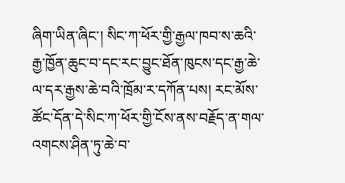ཞིག་ཡིན་ཞིང་། སིང་ཀ་ཕོར་གྱི་རྒྱལ་ཁབ་ས་ཆའི་རྒྱ་ཁྱོན་ཆུང་བ་དང་རང་བྱུང་ཐོན་ཁུངས་དང་རྒྱ་ཆེ་ལ་དར་རྒྱས་ཆེ་བའི་ཁྲོམ་ར་དཀོན་པས། རང་མོས་ཚོང་དོན་དེ་སིང་ཀ་ཕོར་གྱི་ངོས་ནས་བརྗོད་ན་གལ་འགངས་ཤིན་ཏུ་ཆེ་བ་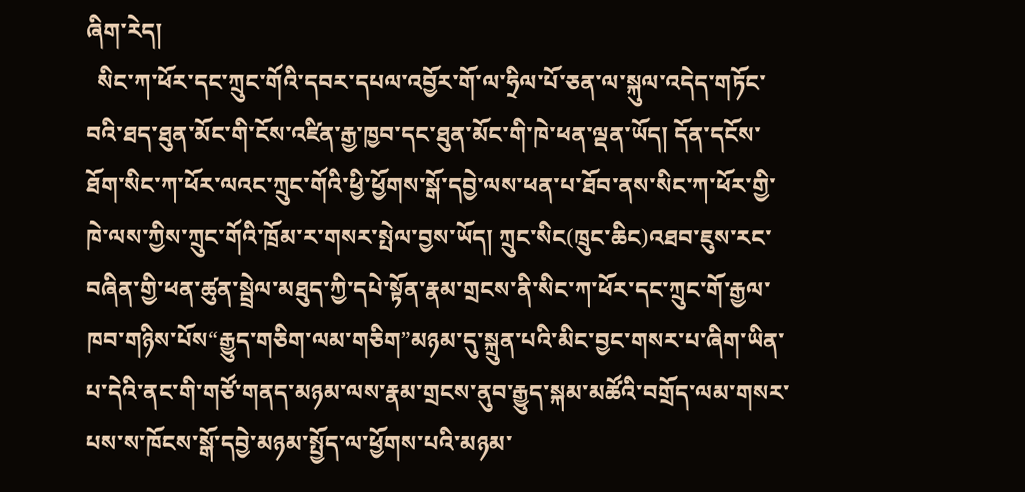ཞིག་རེད།
  སིང་ཀ་ཕོར་དང་ཀྲུང་གོའི་དབར་དཔལ་འབྱོར་གོ་ལ་ཧྲིལ་པོ་ཅན་ལ་སྐུལ་འདེད་གཏོང་བའི་ཐད་ཐུན་མོང་གི་ངོས་འཛིན་རྒྱ་ཁྱབ་དང་ཐུན་མོང་གི་ཁེ་ཕན་ལྡན་ཡོད། དོན་དངོས་ཐོག་སིང་ཀ་ཕོར་ལའང་ཀྲུང་གོའི་ཕྱི་ཕྱོགས་སྒོ་དབྱེ་ལས་ཕན་པ་ཐོབ་ནས་སིང་ཀ་ཕོར་གྱི་ཁེ་ལས་ཀྱིས་ཀྲུང་གོའི་ཁྲོམ་ར་གསར་སྤེལ་བྱས་ཡོད། ཀྲུང་སིང(ཁྲུང་ཆིང)འཐབ་ཇུས་རང་བཞིན་གྱི་ཕན་ཚུན་སྦྲེལ་མཐུད་ཀྱི་དཔེ་སྟོན་རྣམ་གྲངས་ནི་སིང་ཀ་ཕོར་དང་ཀྲུང་གོ་རྒྱལ་ཁབ་གཉིས་པོས“རྒྱུད་གཅིག་ལམ་གཅིག”མཉམ་དུ་སྐྲུན་པའི་མིང་བྱང་གསར་པ་ཞིག་ཡིན་པ་དེའི་ནང་གི་གཙོ་གནད་མཉམ་ལས་རྣམ་གྲངས་ནུབ་རྒྱུད་སྐམ་མཚོའི་བགྲོད་ལམ་གསར་པས་ས་ཁོངས་སྒོ་དབྱེ་མཉམ་སྤྱོད་ལ་ཕྱོགས་པའི་མཉམ་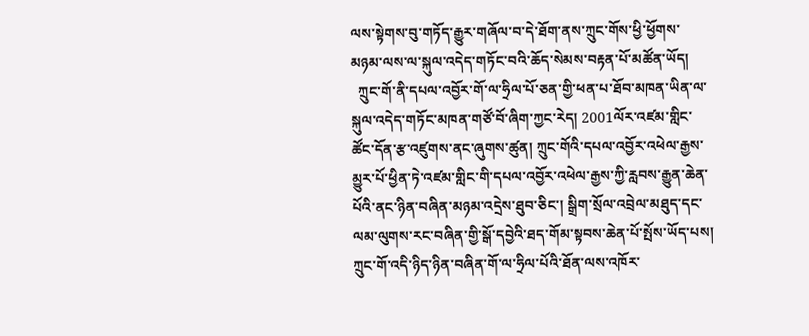ལས་སྟེགས་བུ་གཏོད་རྒྱུར་གཞོལ་བ་དེ་ཐོག་ནས་ཀྲུང་གོས་ཕྱི་ཕྱོགས་མཉམ་ལས་ལ་སྐུལ་འདེད་གཏོང་བའི་ཆོད་སེམས་བརྟན་པོ་མཚོན་ཡོད།
  ཀྲུང་གོ་ནི་དཔལ་འབྱོར་གོ་ལ་ཧྲིལ་པོ་ཅན་གྱི་ཕན་པ་ཐོབ་མཁན་ཡིན་ལ་སྐུལ་འདེད་གཏོང་མཁན་གཙོ་བོ་ཞིག་ཀྱང་རེད། 2001ལོར་འཛམ་གླིང་ཚོང་དོན་རྩ་འཛུགས་ནང་ཞུགས་ཚུན། ཀྲུང་གོའི་དཔལ་འབྱོར་འཕེལ་རྒྱས་མྱུར་པོ་ཕྱིན་ཏེ་འཛམ་གླིང་གི་དཔལ་འབྱོར་འཕེལ་རྒྱས་ཀྱི་རླབས་རྒྱུན་ཆེན་པོའི་ནང་ཉིན་བཞིན་མཉམ་འདྲེས་ཐུབ་ཅིང་། སྒྲིག་སྲོལ་འབྲེལ་མཐུད་དང་ལམ་ལུགས་རང་བཞིན་གྱི་སྒོ་དབྱེའི་ཐད་གོམ་སྟབས་ཆེན་པོ་སྤོས་ཡོད་པས། ཀྲུང་གོ་འདི་ཉིད་ཉིན་བཞིན་གོ་ལ་ཧྲིལ་པོའི་ཐོན་ལས་འཁོར་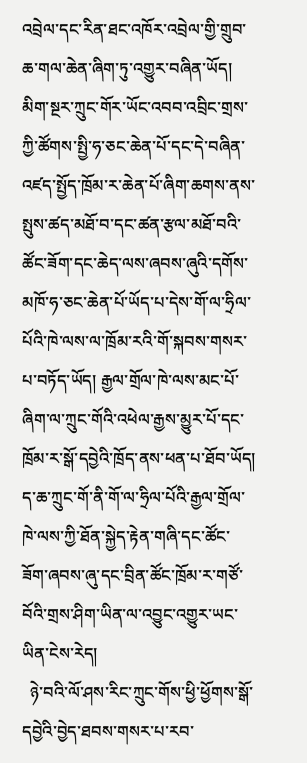འབྲེལ་དང་རིན་ཐང་འཁོར་འབྲེལ་གྱི་གྲུབ་ཆ་གལ་ཆེན་ཞིག་ཏུ་འགྱུར་བཞིན་ཡོད། མིག་སྔར་ཀྲུང་གོར་ཡོང་འབབ་འབྲིང་གྲས་ཀྱི་ཚོགས་སྤྱི་ཧ་ཅང་ཆེན་པོ་དང་དེ་བཞིན་འཛད་སྤྱོད་ཁྲོམ་ར་ཆེན་པོ་ཞིག་ཆགས་ནས་སྤུས་ཚད་མཐོ་བ་དང་ཚན་རྩལ་མཐོ་བའི་ཚོང་ཟོག་དང་ཆེད་ལས་ཞབས་ཞུའི་དགོས་མཁོ་ཧ་ཅང་ཆེན་པོ་ཡོད་པ་དེས་གོ་ལ་ཧྲིལ་པོའི་ཁེ་ལས་ལ་ཁྲོམ་རའི་གོ་སྐབས་གསར་པ་བཏོད་ཡོད། རྒྱལ་གྲོལ་ཁེ་ལས་མང་པོ་ཞིག་ལ་ཀྲུང་གོའི་འཕེལ་རྒྱས་མྱུར་པོ་དང་ཁྲོམ་ར་སྒོ་དབྱེའི་ཁྲོད་ནས་ཕན་པ་ཐོབ་ཡོད། ད་ཆ་ཀྲུང་གོ་ནི་གོ་ལ་ཧྲིལ་པོའི་རྒྱལ་གྲོལ་ཁེ་ལས་ཀྱི་ཐོན་སྐྱེད་རྟེན་གཞི་དང་ཚོང་ཟོག་ཞབས་ཞུ་དང་བྲིན་ཚོང་ཁྲོམ་ར་གཙོ་བོའི་གྲས་ཤིག་ཡིན་ལ་འབྱུང་འགྱུར་ཡང་ཡིན་ངེས་རེད།
  ཉེ་བའི་ལོ་ཤས་རིང་ཀྲུང་གོས་ཕྱི་ཕྱོགས་སྒོ་དབྱེའི་བྱེད་ཐབས་གསར་པ་རབ་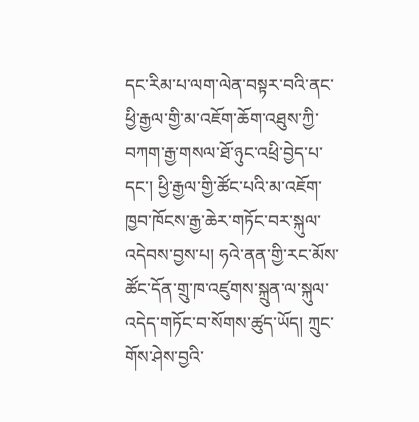དང་རིམ་པ་ལག་ལེན་བསྟར་བའི་ནང་ཕྱི་རྒྱལ་གྱི་མ་འཇོག་ཆོག་འཐུས་ཀྱི་བཀག་རྒྱ་གསལ་ཐོ་ཉུང་འཕྲི་བྱེད་པ་དང་། ཕྱི་རྒྱལ་གྱི་ཚོང་པའི་མ་འཇོག་ཁྱབ་ཁོངས་རྒྱ་ཆེར་གཏོང་བར་སྐུལ་འདེབས་བྱས་པ། ཧའེ་ནན་གྱི་རང་མོས་ཚོང་དོན་གྲུ་ཁ་འཛུགས་སྐྲུན་ལ་སྐུལ་འདེད་གཏོང་བ་སོགས་ཚུད་ཡོད། ཀྲུང་གོས་ཤེས་བྱའི་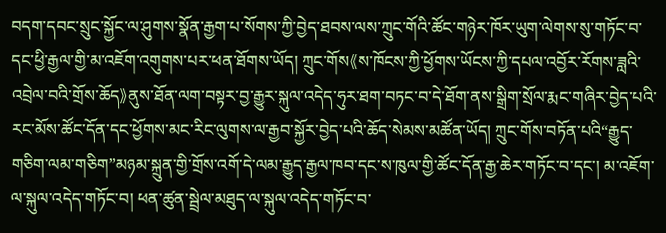བདག་དབང་སྲུང་སྐྱོང་ལ་ཤུགས་སྣོན་རྒྱག་པ་སོགས་ཀྱི་བྱེད་ཐབས་ལས་ཀྲུང་གོའི་ཚོང་གཉེར་ཁོར་ཡུག་ལེགས་སུ་གཏོང་བ་དང་ཕྱི་རྒྱལ་གྱི་མ་འཇོག་འགུགས་པར་ཕན་ཐོགས་ཡོད། ཀྲུང་གོས《ས་ཁོངས་ཀྱི་ཕྱོགས་ཡོངས་ཀྱི་དཔལ་འབྱོར་རོགས་ཟླའི་འབྲེལ་བའི་གྲོས་ཆོད》ནུས་ཐོན་ལག་བསྟར་བྱ་རྒྱུར་སྐུལ་འདེད་ཧུར་ཐག་བཏང་བ་དེ་ཐོག་ནས་སྒྲིག་སྲོལ་རྨང་གཞིར་བྱེད་པའི་རང་མོས་ཚོང་དོན་དང་ཕྱོགས་མང་རིང་ལུགས་ལ་རྒྱབ་སྐྱོར་བྱེད་པའི་ཆོད་སེམས་མཚོན་ཡོད། ཀྲུང་གོས་བཏོན་པའི“རྒྱུད་གཅིག་ལམ་གཅིག”མཉམ་སྐྲུན་གྱི་གྲོས་འགོ་དེ་ལམ་རྒྱུད་རྒྱལ་ཁབ་དང་ས་ཁུལ་གྱི་ཚོང་དོན་རྒྱ་ཆེར་གཏོང་བ་དང་། མ་འཇོག་ལ་སྐུལ་འདེད་གཏོང་བ། ཕན་ཚུན་སྦྲེལ་མཐུད་ལ་སྐུལ་འདེད་གཏོང་བ་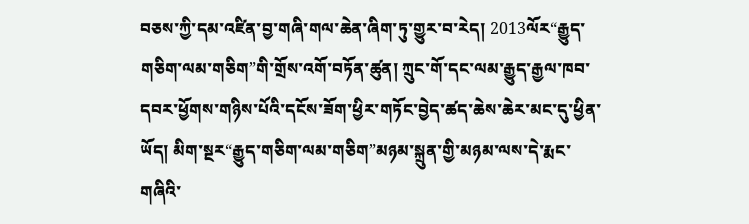བཅས་ཀྱི་དམ་འཛིན་བྱ་གཞི་གལ་ཆེན་ཞིག་ཏུ་གྱུར་བ་རེད། 2013ལོར“རྒྱུད་གཅིག་ལམ་གཅིག”གི་གྲོས་འགོ་བཏོན་ཚུན། ཀྲུང་གོ་དང་ལམ་རྒྱུད་རྒྱལ་ཁབ་དབར་ཕྱོགས་གཉིས་པོའི་དངོས་ཟོག་ཕྱིར་གཏོང་བྱེད་ཚད་ཆེས་ཆེར་མང་དུ་ཕྱིན་ཡོད། མིག་སྔར“རྒྱུད་གཅིག་ལམ་གཅིག”མཉམ་སྐྲུན་གྱི་མཉམ་ལས་དེ་རྨང་གཞིའི་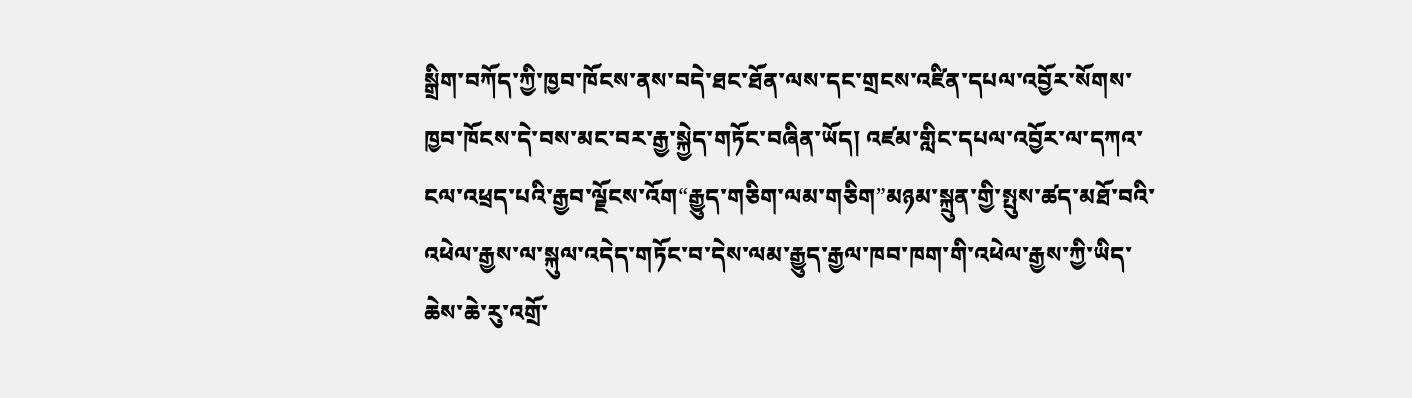སྒྲིག་བཀོད་ཀྱི་ཁྱབ་ཁོངས་ནས་བདེ་ཐང་ཐོན་ལས་དང་གྲངས་འཛིན་དཔལ་འབྱོར་སོགས་ཁྱབ་ཁོངས་དེ་བས་མང་བར་རྒྱ་སྐྱེད་གཏོང་བཞིན་ཡོད། འཛམ་གླིང་དཔལ་འབྱོར་ལ་དཀའ་ངལ་འཕྲད་པའི་རྒྱབ་ལྗོངས་འོག“རྒྱུད་གཅིག་ལམ་གཅིག”མཉམ་སྐྲུན་གྱི་སྤུས་ཚད་མཐོ་བའི་འཕེལ་རྒྱས་ལ་སྐུལ་འདེད་གཏོང་བ་དེས་ལམ་རྒྱུད་རྒྱལ་ཁབ་ཁག་གི་འཕེལ་རྒྱས་ཀྱི་ཡིད་ཆེས་ཆེ་རུ་འགྲོ་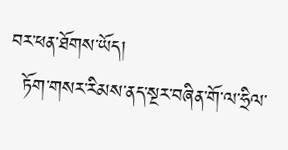བར་ཕན་ཐོགས་ཡོད།
  ཏོག་གསར་རིམས་ནད་སྔར་བཞིན་གོ་ལ་ཧྲིལ་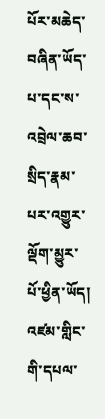པོར་མཆེད་བཞིན་ཡོད་པ་དང་ས་འབྲེལ་ཆབ་སྲིད་རྣམ་པར་འགྱུར་ལྡོག་མྱུར་པོ་ཕྱིན་ཡོད། འཛམ་གླིང་གི་དཔལ་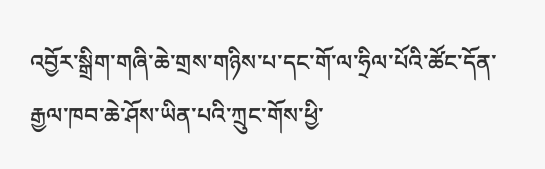འབྱོར་སྒྲིག་གཞི་ཆེ་གྲས་གཉིས་པ་དང་གོ་ལ་ཧྲིལ་པོའི་ཚོང་དོན་རྒྱལ་ཁབ་ཆེ་ཤོས་ཡིན་པའི་ཀྲུང་གོས་ཕྱི་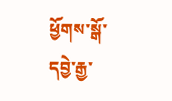ཕྱོགས་སྒོ་དབྱེ་རྒྱ་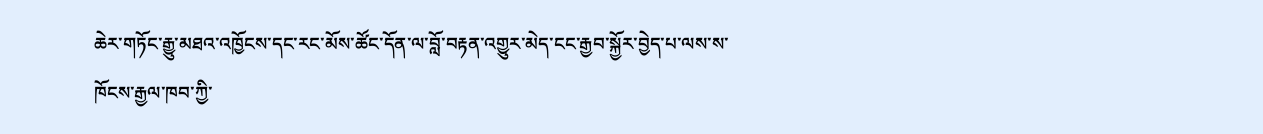ཆེར་གཏོང་རྒྱུ་མཐའ་འཁྱོངས་དང་རང་མོས་ཚོང་དོན་ལ་བློ་བརྟན་འགྱུར་མེད་ངང་རྒྱབ་སྐྱོར་བྱེད་པ་ལས་ས་ཁོངས་རྒྱལ་ཁབ་ཀྱི་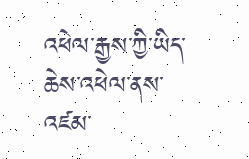འཕེལ་རྒྱས་ཀྱི་ཡིད་ཆེས་འཕེལ་ནས་འཛམ་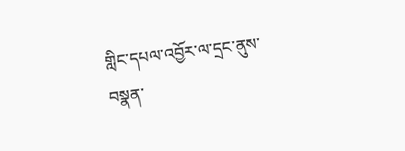གླིང་དཔལ་འབྱོར་ལ་དྲང་ནུས་བསྣན་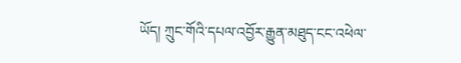ཡོད། ཀྲུང་གོའི་དཔལ་འབྱོར་རྒྱུན་མཐུད་ངང་འཕེལ་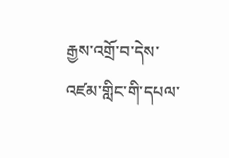རྒྱས་འགྲོ་བ་དེས་འཛམ་གླིང་གི་དཔལ་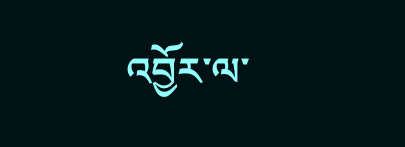འབྱོར་ལ་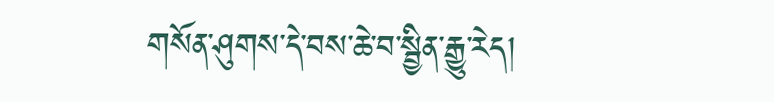གསོན་ཤུགས་དེ་བས་ཆེ་བ་སྦྱིན་རྒྱུ་རེད།